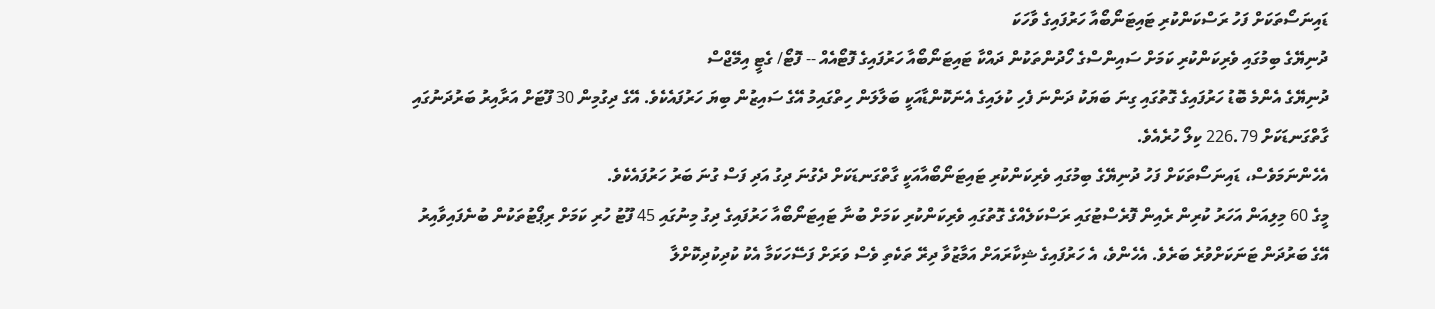ޑައިނަސޯތަކަށް ފަހު ރަސްކަންކުރި ޓައިޓަނޯބޯއާ ހަރުފައިގެ ވާހަކަ
ދުނިޔޭގެ ބިމުގައި ވެރިކަންކުރި ކަމަށް ސައިންސްގެ ހޯދުންތަކުން ދައްކާ ޓައިޓަނޯބޯއާ ހަރުފައިގެ ފޮޓޯއެއް -- ފޮޓޯ/ ގެޓީ އިމޭޖްސް
ދުނިޔޭގެ އެންމެ ބޮޑު ހަރުފައިގެ ގޮތުގައި ގިނަ ބަޔަކު ދަންނަ ފެހި ކުލައިގެ އެނަކޮންޑާއަކީ ބަލާލަން ހިތްގައިމު އޭގެ ސައިޒުން ބިޔަ ހަރުފައެކެވެ. އޭގެ ދިގުމިން 30 ފޫޓަށް އަރާއިރު ބަރުދަނުގައި ގާތްގަނޑަކަށް 226.79 ކިލޯ ހުރެއެވެ.
އެހެންނަމަވެސް، ޑައިނަސޯތަކަށް ފަހު ދުނިޔޭގެ ބިމުގައި ވެރިކަންކުރި ޓައިޓަނޯބޯއާއަކީ ގާތްގަނޑަކަށް ދެގުނަ ދިގު އަދި ފަސް ގުނަ ބަރު ހަރުފައެކެވެ.
މީގެ 60 މިލިއަން އަހަރު ކުރިން ރެއިން ފޮރެސްޓުގައި ރަސްކަލެއްގެ ގޮތުގައި ވެރިކަންކުރި ކަމަށް ބުނާ ޓައިޓަނޯބޯއާ ހަރުފައިގެ ދިގު މިނުގައި 45 ފޫޓު ހުރި ކަމަށް ރިޕޯޓުތަކުން ބުނެފައިވާއިރު އޭގެ ބަރުދަން ޓަނަކަށްވުރެ ބަރެވެ. އެހެންވެ، އެ ހަރުފައިގެ ޝިކާރައަށް އަމާޒުވާ ދިރޭ ތަކެތި ވެސް ވަރަށް ފަސޭހަކަމާ އެކު ކުދިކުދިކޮށްލާ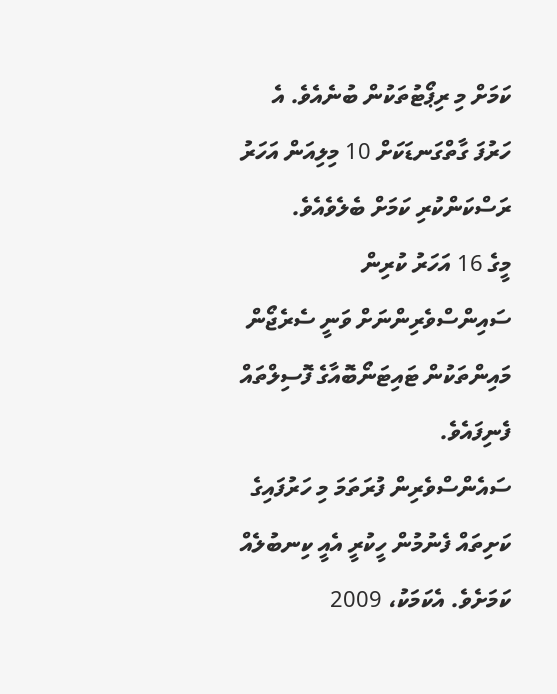ކަމަށް މި ރިޕޯޓުތަކުން ބުނެއެވެ. އެ ހަރުފަ ގާތްގަނޑަކަށް 10 މިލިއަން އަހަރު ރަސްކަންކުރި ކަމަށް ބެލެވެއެވެ.
މީގެ 16 އަހަރު ކުރިން ސައިންސްވެރިންނަށް ވަނީ ސެރެޖޯން މައިންތަކުން ޓައިޓަނޯބޮއާގެ ފޮސިލްތައް ފެނިފައެވެ.
ސައެންސްވެރިން ފުރަތަމަ މި ހަރުފައިގެ ކަށިތައް ފެނުމުން ހީކުރީ އެއީ ކިނބުލެއް ކަމަށެވެ. އެކަމަކު، 2009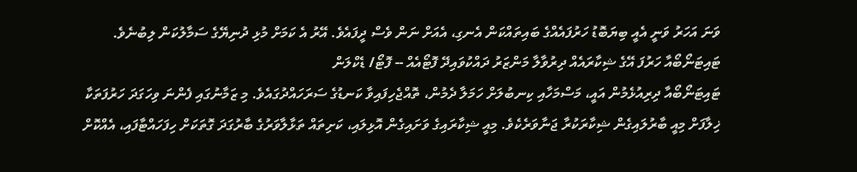ވަނަ އަހަރު ވަނީ އެއީ ބިޔަބޮޑު ހަރުފައެއްގެ ބައިތައްކަން އެނގި، އެއަށް ނަން ވެސް ދީފައެވެ. އޭރު އެ ކަމަށް މުޅި ދުނިޔޭގެ ސަމާލުކަން ލިބުނެވެ.
ޓައިޓަނޯބޯއާ ހަރުފަ އޭގެ ޝިކާރައެއް ދިރުވާލާ މަންޒަރު ދައްކުވައިދޭ ފޮޓޯއެއް -- ފޮޓޯ/ ޑެކްލަން
ޓައިޓަނޯބޯއާ ދިރިއުޅެމުން އައީ، މަސްމަހާއި ކިނބުލަށް ހަމަލާ ދެމުން، ތޮއްޖެހިފައިވާ ކަނޑުގެ ސަރަހައްދުގައެވެ. މި ޒަމާނުގައި ފެންނަ ވިހަގަދަ ހަރުފަތަކާ ޚިލާފަށް މިއީ ބާރުލައިގެން ޝިކާރަކުރާ ޖަނާވަރެކެވެ. މިއީ ޝިކާރައިގެ ވަށައިގެން އޮޅިލައި، ކަށިތައް ތަޅާލާވަރުގެ ބާރުގަދަ ގޮތަކަށް ހިފަހައްޓާފައި، އެއްކޮށް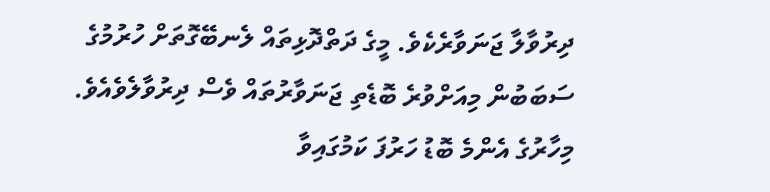ދިރުވާލާ ޖަނަވާރެކެވެ. މީގެ ދަތްދޮޅިތައް ލެނބޭގޮތަށް ހުރުމުގެ ސަބަބުން މިއަށްވުރެ ބޮޑެތި ޖަނަވާރުތައް ވެސް ދިރުވާލެވެއެވެ.
މިހާރުގެ އެންމެ ބޮޑު ހަރުފަ ކަމުގައިވާ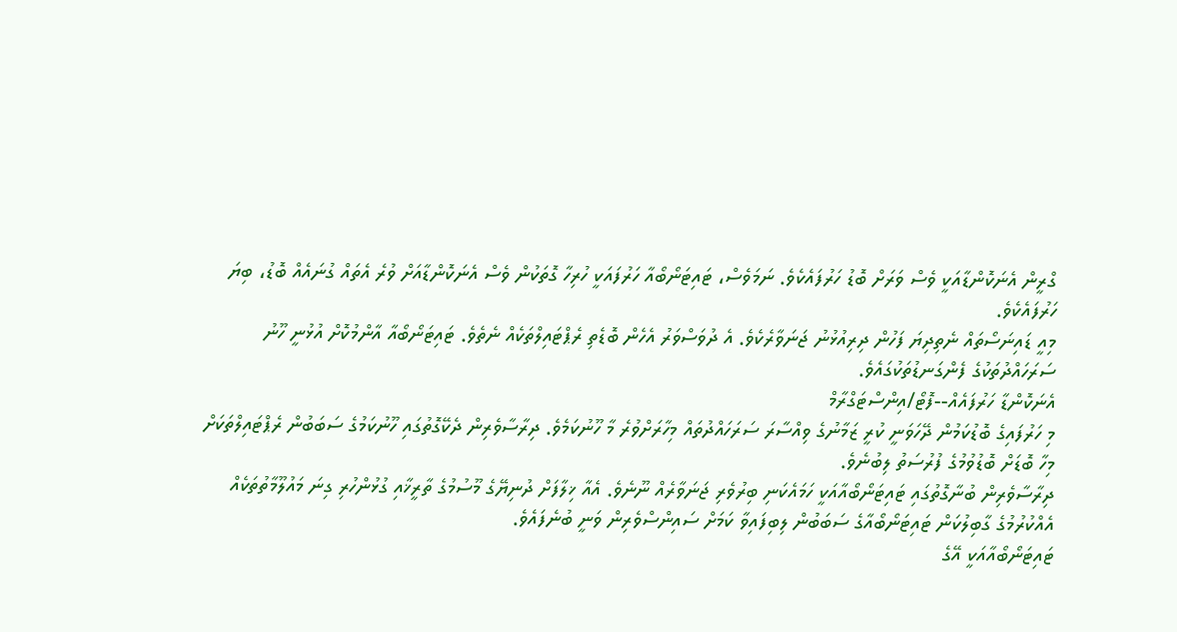ގްރީން އެނަކޮންޑާއަކީ ވެސް ވަރަށް ބޮޑު ހަރުފައެކެވެ. ނަމަވެސް، ޓައިޓަނޯބޯއާ ހަރުފައަކީ ހުރިހާ ގޮތަކުން ވެސް އެނަކޮންޑާއަށް ވުރެ އެތައް ގުނައެއް ބޮޑު، ބިޔަ ހަރުފައެކެވެ.
މިއީ ޑައިނަސޯތައް ނެތިދިޔަ ފަހުން ދިރިއުޅުނު ޖަނަވާރެކެވެ. އެ ދުވަސްވަރު އެހެން ބޮޑެތި ރެޕްޓައިލްތަކެއް ނެތެވެ. ޓައިޓަނޯބޯއާ އާންމުކޮށް އުޅުނީ ހޫނު ސަރަހައްދުތަކުގެ ފެންގަނޑުތަކުގައެވެ.
އެނަކޮންޑާ ހަރުފައެއް--ފޮޓޯ/އިންސްޓަގްރާމް
މި ހަރުފައިގެ ބޮޑުކަމުން ދޭހަވަނީ ކުރީ ޒަމާނުގެ ވިއްސާރަ ސަރަހައްދުތައް މިހާރަށްވުރެ މާ ހޫނުކަމެވެ. ދިރާސާވެރިން ދެކޭގޮތުގައި ހޫނުކަމުގެ ސަބަބުން ރެޕްޓައިލްތަކަށް މިހާ ބޮޑަށް ބޮޑުވުމުގެ ފުރުސަތު ލިބުނެވެ.
ދިރާސާވެރިން ބުނާގޮތުގައި ޓައިޓަނޯބޯއާއަކީ ހަމައެކަނި ބިރުވެރި ޖަނަވާރެއް ނޫނެވެ. އެއާ ޚިލާފަށް ދުނިޔޭގެ މޫސުމުގެ ތާރީޚާއި ގުޅުންހުރި ގިނަ މައުލޫމާތުތަކެއް އެއްކުރުމުގެ ގާބިލުކަން ޓައިޓަނޯބޯއާގެ ސަބަބުން ލިބިފައިވާ ކަމަށް ސައިންސްވެރިން ވަނީ ބުނެފައެވެ.
ޓައިޓަނޯބޯއާއަކީ އޭގެ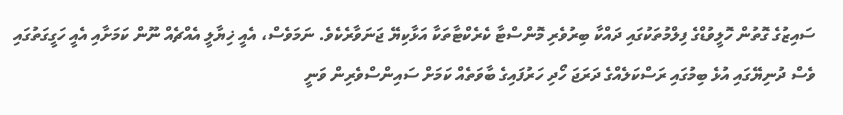ސައިޒުގެ ގޮތުން ހޮލީވުޑްގެ ފިލްމުތަކުގައި ދައްކާ ބިރުވެރި މޮންސްޓާ ކެރެކްޓާތަކާ އަޅާކިޔޭ ޖަނަވާރެކެވެ. ނަމަވެސް، އެއީ ޚިޔާލީ އެއްޗެއް ނޫން ކަމަށާއި އެއީ ހަގީގަތުގައި ވެސް ދުނިޔޭގައި އުޅެ ބިމުގައި ރަސްކަލެއްގެ ދަރަޖަ ހޯދި ހަރުފައިގެ ބާވަތެއް ކަމަށް ސައިންސްވެރިން ވަނީ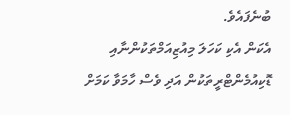ބުނެފައެވެ.
އެކަން އެކި ކަހަލަ މިއުޒިއަމްތަކުންނާއި ޑޮކިއުމެންޓްރީތަކުން އަދި ވެސް ހާމަވާ ކަމަށް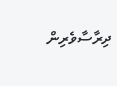ދިރާސާވެރިން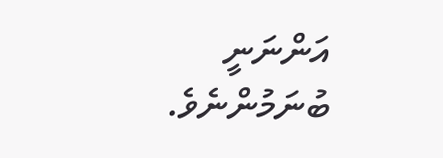އަންނަނީ ބުނަމުންނެވެ.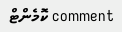comment ކޮމެންޓް